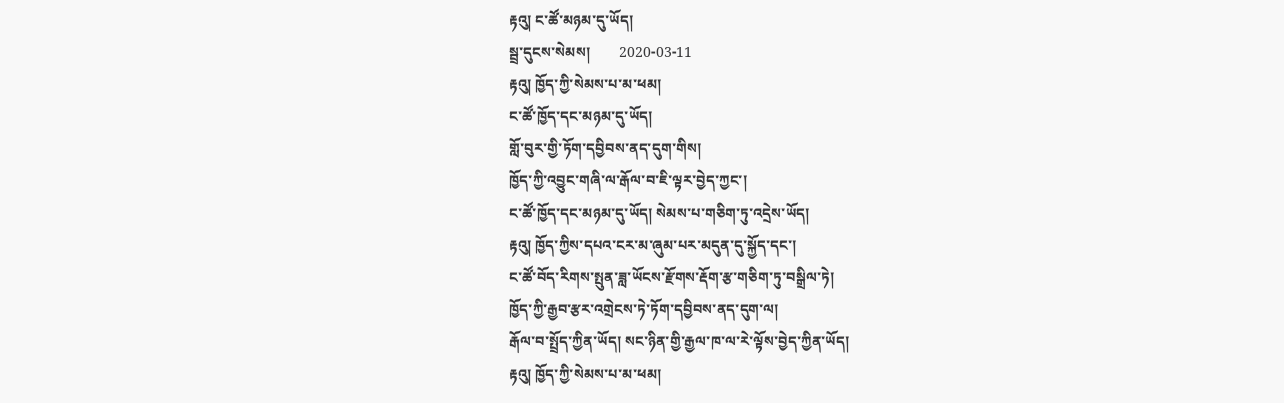རྟའུ། ང་ཚོ་མཉམ་དུ་ཡོད།
སྦྲ་དུངས་སེམས།        2020-03-11
རྟའུ། ཁྱོད་ཀྱི་སེམས་པ་མ་ཕམ།
ང་ཚོ་ཁྱོད་དང་མཉམ་དུ་ཡོད།
གློ་བུར་གྱི་ཏོག་དབྱིབས་ནད་དུག་གིས།
ཁྱོད་ཀྱི་འབྱུང་གཞི་ལ་རྒོལ་བ་ཇི་ལྟར་བྱེད་ཀྱང་།
ང་ཚོ་ཁྱོད་དང་མཉམ་དུ་ཡོད། སེམས་པ་གཅིག་ཏུ་འདྲེས་ཡོད།
རྟའུ། ཁྱོད་ཀྱིས་དཔའ་ངར་མ་ཞུམ་པར་མདུན་དུ་སྐྱོད་དང་།
ང་ཚོ་བོད་རིགས་སྤུན་ཟླ་ཡོངས་རྫོགས་རྡོག་རྩ་གཅིག་ཏུ་བསྒྲིལ་ཏེ།
ཁྱོད་ཀྱི་རྒྱབ་རྩར་འགྲེངས་ཏེ་ཏོག་དབྱིབས་ནད་དུག་ལ།
རྒོལ་བ་སྤྲོད་ཀྱིན་ཡོད། སང་ཉིན་གྱི་རྒྱལ་ཁ་ལ་རེ་ལྟོས་བྱེད་ཀྱིན་ཡོད།
རྟའུ། ཁྱོད་ཀྱི་སེམས་པ་མ་ཕམ།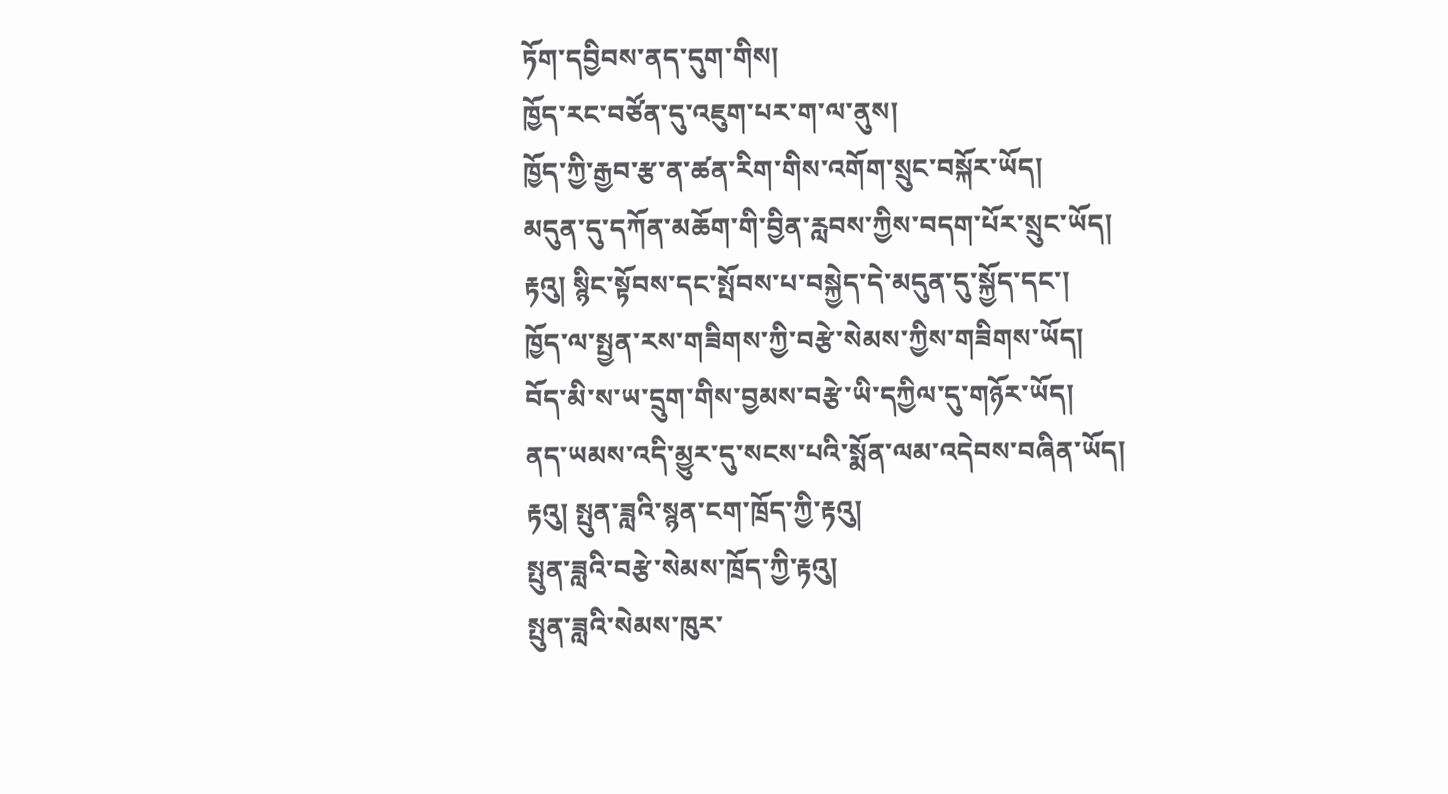ཏོག་དབྱིབས་ནད་དུག་གིས།
ཁྱོད་རང་བཙོན་དུ་འཇུག་པར་ག་ལ་ནུས།
ཁྱོད་ཀྱི་རྒྱབ་རྩ་ན་ཚན་རིག་གིས་འགོག་སྲུང་བསྐོར་ཡོད།
མདུན་དུ་དཀོན་མཆོག་གི་བྱིན་རླབས་ཀྱིས་བདག་པོར་སྲུང་ཡོད།
རྟའུ། སྙིང་སྟོབས་དང་སྤོབས་པ་བསྐྱེད་དེ་མདུན་དུ་སྐྱོད་དང་།
ཁྱོད་ལ་སྤྱན་རས་གཟིགས་ཀྱི་བརྩེ་སེམས་ཀྱིས་གཟིགས་ཡོད།
བོད་མི་ས་ཡ་དྲུག་གིས་བྱམས་བརྩེ་ཡི་དཀྱིལ་དུ་གཉོར་ཡོད།
ནད་ཡམས་འདི་མྱུར་དུ་སངས་པའི་སྨོན་ལམ་འདེབས་བཞིན་ཡོད།
རྟའུ། སྤུན་ཟླའི་སྙན་ངག་ཁྲོད་ཀྱི་རྟའུ།
སྤུན་ཟླའི་བརྩེ་སེམས་ཁྲོད་ཀྱི་རྟའུ།
སྤུན་ཟླའི་སེམས་ཁུར་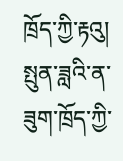ཁྲོད་ཀྱི་རྟའུ།
སྤུན་ཟླའི་ན་ཟུག་ཁྲོད་ཀྱི་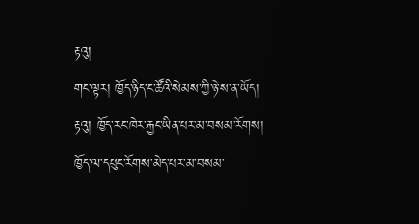རྟའུ།
གང་ལྟར། ཁྱོད་ཉིད་ང་ཚོའི་སེམས་ཀྱི་ཉེ་ས་ན་ཡོད།
རྟའུ། ཁྱོད་རང་ཁེར་རྐྱང་ཡིན་པར་མ་བསམ་རོགས།
ཁྱོད་ལ་དཔུང་རོགས་མེད་པར་མ་བསམ་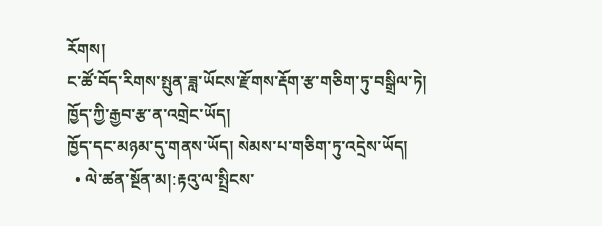རོགས།
ང་ཚོ་བོད་རིགས་སྤུན་ཟླ་ཡོངས་རྫོགས་རྡོག་རྩ་གཅིག་ཏུ་བསྒྲིལ་ཏེ།
ཁྱོད་ཀྱི་རྒྱབ་རྩ་ན་འགྲེང་ཡོད།
ཁྱོད་དང་མཉམ་དུ་གནས་ཡོད། སེམས་པ་གཅིག་ཏུ་འདྲེས་ཡོད།
  • ལེ་ཚན་སྔོན་མ།:རྟའུ་ལ་སྤྲིངས་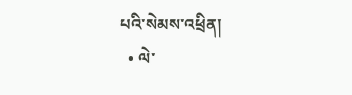པའི་སེམས་འཕྲིན།
  • ལེ་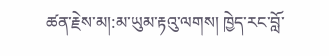ཚན་རྗེས་མ།:མ་ཡུམ་རྟའུ་ལགས། ཁྱེད་རང་བློ་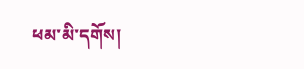ཕམ་མི་དགོས།